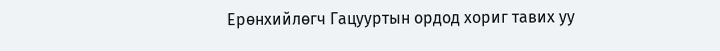Ерөнхийлөгч Гацууртын ордод хориг тавих уу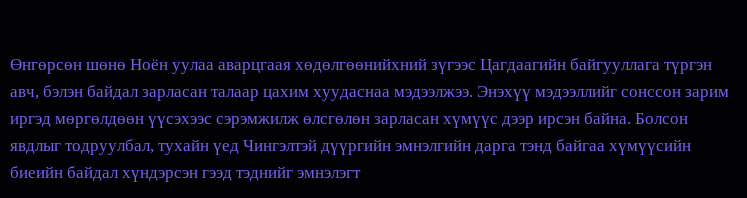Өнгөрсөн шөнө Ноён уулаа аварцгаая хөдөлгөөнийхний зүгээс Цагдаагийн байгууллага түргэн авч, бэлэн байдал зарласан талаар цахим хуудаснаа мэдээлжээ. Энэхүү мэдээллийг сонссон зарим иргэд мөргөлдөөн үүсэхээс сэрэмжилж өлсгөлөн зарласан хүмүүс дээр ирсэн байна. Болсон явдлыг тодруулбал, тухайн үед Чингэлтэй дүүргийн эмнэлгийн дарга тэнд байгаа хүмүүсийн биеийн байдал хүндэрсэн гээд тэднийг эмнэлэгт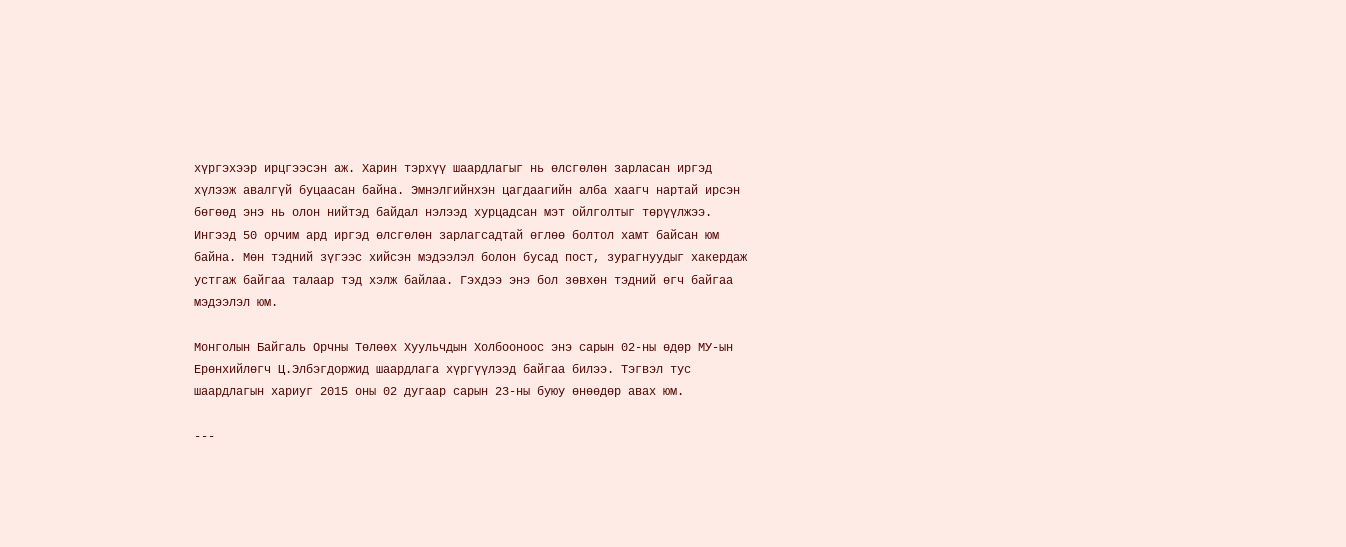хүргэхээр ирцгээсэн аж. Харин тэрхүү шаардлагыг нь өлсгөлөн зарласан иргэд хүлээж авалгүй буцаасан байна. Эмнэлгийнхэн цагдаагийн алба хаагч нартай ирсэн бөгөөд энэ нь олон нийтэд байдал нэлээд хурцадсан мэт ойлголтыг төрүүлжээ. Ингээд 50 орчим ард иргэд өлсгөлөн зарлагсадтай өглөө болтол хамт байсан юм байна. Мөн тэдний зүгээс хийсэн мэдээлэл болон бусад пост, зурагнуудыг хакердаж устгаж байгаа талаар тэд хэлж байлаа. Гэхдээ энэ бол зөвхөн тэдний өгч байгаа мэдээлэл юм.

Монголын Байгаль Орчны Төлөөх Хуульчдын Холбооноос энэ сарын 02-ны өдөр МУ-ын Ерөнхийлөгч Ц.Элбэгдоржид шаардлага хүргүүлээд байгаа билээ. Тэгвэл тус шаардлагын хариуг 2015 оны 02 дугаар сарын 23-ны буюу өнөөдөр авах юм.

---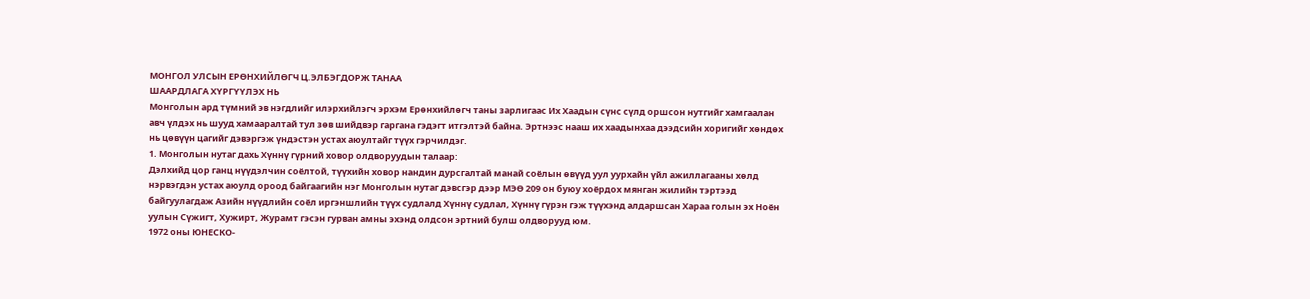МОНГОЛ УЛСЫН ЕРӨНХИЙЛӨГЧ Ц.ЭЛБЭГДОРЖ ТАНАА
ШААРДЛАГА ХҮРГҮҮЛЭХ НЬ
Монголын ард түмний эв нэгдлийг илэрхийлэгч эрхэм Ерөнхийлөгч таны зарлигаас Их Хаадын сүнс сүлд оршсон нутгийг хамгаалан авч үлдэх нь шууд хамааралтай тул зөв шийдвэр гаргана гэдэгт итгэлтэй байна. Эртнээс нааш их хаадынхаа дээдсийн хоригийг хөндөх нь цөвүүн цагийг дэвэргэж үндэстэн устах аюултайг түүх гэрчилдэг.
1. Монголын нутаг дахь Хүннү гүрний ховор олдворуудын талаар:
Дэлхийд цор ганц нүүдэлчин соёлтой, түүхийн ховор нандин дурсгалтай манай соёлын өвүүд уул уурхайн үйл ажиллагааны хөлд нэрвэгдэн устах аюулд ороод байгаагийн нэг Монголын нутаг дэвсгэр дээр МЭӨ 209 он буюу хоёрдох мянган жилийн тэртээд байгуулагдаж Азийн нүүдлийн соёл иргэншлийн түүх судлалд Хүннү судлал, Хүннү гүрэн гэж түүхэнд алдаршсан Хараа голын эх Ноён уулын Сүжигт, Хужирт, Журамт гэсэн гурван амны эхэнд олдсон эртний булш олдворууд юм.
1972 оны ЮНЕСКО-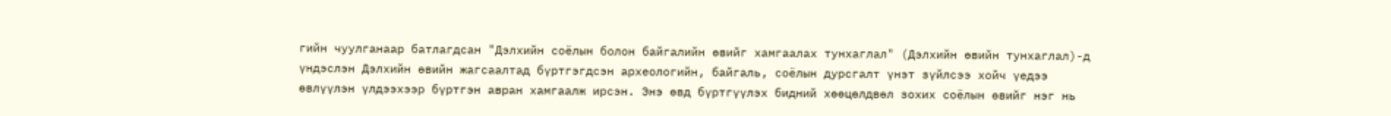гийн чуулганаар батлагдсан "Дэлхийн соёлын болон байгалийн өвийг хамгаалах тунхаглал" (Дэлхийн өвийн тунхаглал)-д үндэслэн Дэлхийн өвийн жагсаалтад бүртгэгдсэн археологийн, байгаль, соёлын дурсгалт үнэт зүйлсээ хойч үедээ өвлүүлэн үлдээхээр бүртгэн авран хамгаалж ирсэн. Энэ өвд бүртгүүлэх бидний хөөцөлдвөл зохих соёлын өвийг нэг нь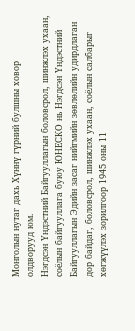Монголын нутаг дахь Хүннү гүрний булшны ховор олдворууд юм.
Нэгдсэн Үндэстний Байгууллагын боловсрол, шинжлэх ухаан, соёлын байгууллага буюу ЮНЕСКО нь Нэгдсэн Үндэстний Байгууллагын Эдийн засаг нийгмийн зөвлөлийн удирдлаган дор байдаг, боловсрол, шинжлэх ухаан, соёлын салбарыг хөгжүүлэх зорилгоор 1945 оны 11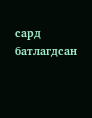сард батлагдсан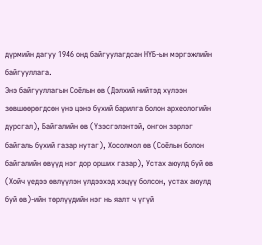дүрмийн дагуу 1946 онд байгуулагдсан НҮБ-ын мэргэжлийн байгууллага.
Энэ байгууллагын Соёлын өв (Дэлхий нийтэд хүлээн зөвшөөрөгдсөн үнэ цэнэ бүхий барилга болон археологийн дурсгал), Байгалийн өв (Үзэсгэлэнтэй, онгон зэрлэг байгаль бүхий газар нутаг), Хосолмол өв (Соёлын болон байгалийн өвүүд нэг дор орших газар), Устах аюулд буй өв (Хойч үедээ өвлүүлэн үлдээхэд хэцүү болсон, устах аюулд буй өв)-ийн төрлүүдийн нэг нь яалт ч үгүй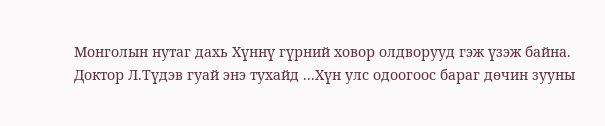Монголын нутаг дахь Хүннү гүрний ховор олдворууд гэж үзэж байна.
Доктор Л.Түдэв гуай энэ тухайд ...Хүн улс одоогоос бараг дөчин зууны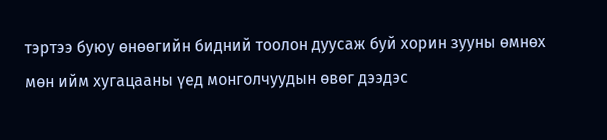тэртээ буюу өнөөгийн бидний тоолон дуусаж буй хорин зууны өмнөх мөн ийм хугацааны үед монголчуудын өвөг дээдэс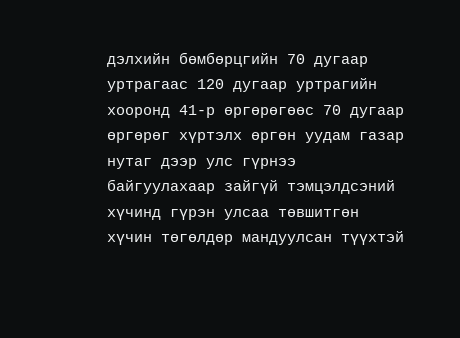дэлхийн бөмбөрцгийн 70 дугаар уртрагаас 120 дугаар уртрагийн хооронд 41-р өргөрөгөөс 70 дугаар өргөрөг хүртэлх өргөн уудам газар нутаг дээр улс гүрнээ байгуулахаар зайгүй тэмцэлдсэний хүчинд гүрэн улсаа төвшитгөн хүчин төгөлдөр мандуулсан түүхтэй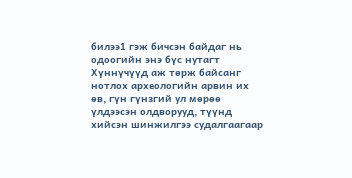билээ1 гэж бичсэн байдаг нь одоогийн энэ бүс нутагт Хүннүчүүд аж төрж байсанг нотлох археологийн арвин их өв, гүн гүнзгий ул мөрөө үлдээсэн олдворууд, түүнд хийсэн шинжилгээ судалгаагаар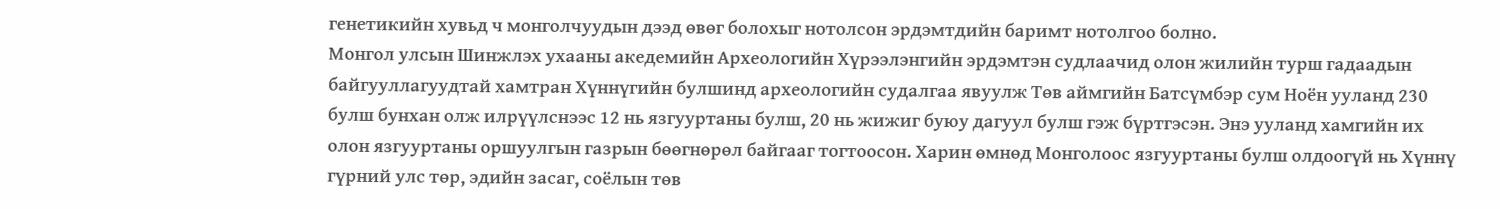генетикийн хувьд ч монголчуудын дээд өвөг болохыг нотолсон эрдэмтдийн баримт нотолгоо болно.
Монгол улсын Шинжлэх ухааны акедемийн Археологийн Хүрээлэнгийн эрдэмтэн судлаачид олон жилийн турш гадаадын байгууллагуудтай хамтран Хүннүгийн булшинд археологийн судалгаа явуулж Төв аймгийн Батсүмбэр сум Ноён ууланд 230 булш бунхан олж илрүүлснээс 12 нь язгууртаны булш, 20 нь жижиг буюу дагуул булш гэж бүртгэсэн. Энэ ууланд хамгийн их олон язгууртаны оршуулгын газрын бөөгнөрөл байгааг тогтоосон. Харин өмнөд Монголоос язгууртаны булш олдоогүй нь Хүннү гүрний улс төр, эдийн засаг, соёлын төв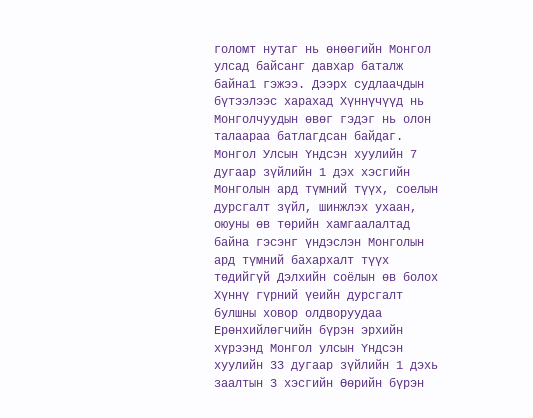голомт нутаг нь өнөөгийн Монгол улсад байсанг давхар баталж байна1 гэжээ. Дээрх судлаачдын бүтээлээс харахад Хүннүчүүд нь Монголчуудын өвөг гэдэг нь олон талаараа батлагдсан байдаг.
Монгол Улсын Үндсэн хуулийн 7 дугаар зүйлийн 1 дэх хэсгийн Монголын ард түмний түүх, соелын дурсгалт зүйл, шинжлэх ухаан, оюуны өв төрийн хамгаалалтад байна гэсэнг үндэслэн Монголын ард түмний бахархалт түүх төдийгүй Дэлхийн соёлын өв болох Хүннү гүрний үеийн дурсгалт булшны ховор олдворуудаа Ерөнхийлөгчийн бүрэн эрхийн хүрээнд Монгол улсын Үндсэн хуулийн 33 дугаар зүйлийн 1 дэхь заалтын 3 хэсгийн Өөрийн бүрэн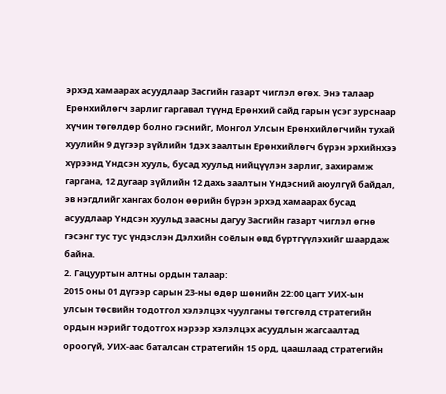эрхэд хамаарах асуудлаар Засгийн газарт чиглэл өгөх. Энэ талаар Ерөнхийлөгч зарлиг гаргавал түүнд Ерөнхий сайд гарын үсэг зурснаар хүчин төгөлдөр болно гэснийг, Монгол Улсын Ерөнхийлөгчийн тухай хуулийн 9 дүгээр зүйлийн 1дэх заалтын Ерөнхийлөгч бүрэн эрхийнхээ хүрээнд Үндсэн хууль, бусад хуульд нийцүүлэн зарлиг, захирамж гаргана, 12 дугаар зүйлийн 12 дахь заалтын Үндэсний аюулгүй байдал, эв нэгдлийг хангах болон өөрийн бүрэн эрхэд хамаарах бусад асуудлаар Үндсэн хуульд заасны дагуу Засгийн газарт чиглэл өгнө гэсэнг тус тус үндэслэн Дэлхийн соёлын өвд бүртгүүлэхийг шаардаж байна.
2. Гацууртын алтны ордын талаар:
2015 оны 01 дүгээр сарын 23-ны өдөр шөнийн 22:00 цагт УИХ-ын улсын төсвийн тодотгол хэлэлцэх чуулганы төгсгөлд стратегийн ордын нэрийг тодотгох нэрээр хэлэлцэх асуудлын жагсаалтад ороогүй, УИХ-аас баталсан стратегийн 15 орд, цаашлаад стратегийн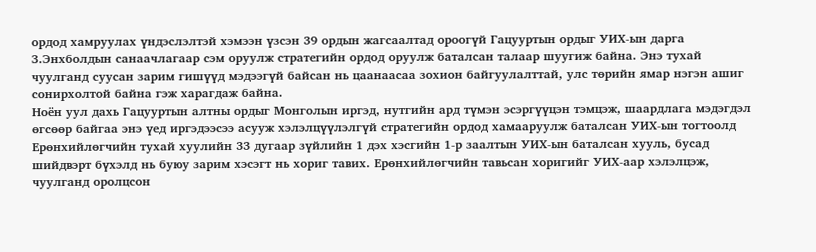ордод хамруулах үндэслэлтэй хэмээн үзсэн 39 ордын жагсаалтад ороогүй Гацууртын ордыг УИХ-ын дарга З.Энхболдын санаачлагаар сэм оруулж стратегийн ордод оруулж баталсан талаар шуугиж байна. Энэ тухай чуулганд суусан зарим гишүүд мэдээгүй байсан нь цаанаасаа зохион байгуулалттай, улс төрийн ямар нэгэн ашиг сонирхолтой байна гэж харагдаж байна.
Ноён уул дахь Гацууртын алтны ордыг Монголын иргэд, нутгийн ард түмэн эсэргүүцэн тэмцэж, шаардлага мэдэгдэл өгсөөр байгаа энэ үед иргэдээсээ асууж хэлэлцүүлэлгүй стратегийн ордод хамааруулж баталсан УИХ-ын тогтоолд Ерөнхийлөгчийн тухай хуулийн 33 дугаар зүйлийн 1 дэх хэсгийн 1-р заалтын УИХ-ын баталсан хууль, бусад шийдвэрт бүхэлд нь буюу зарим хэсэгт нь хориг тавих. Ерөнхийлөгчийн тавьсан хоригийг УИХ-аар хэлэлцэж, чуулганд оролцсон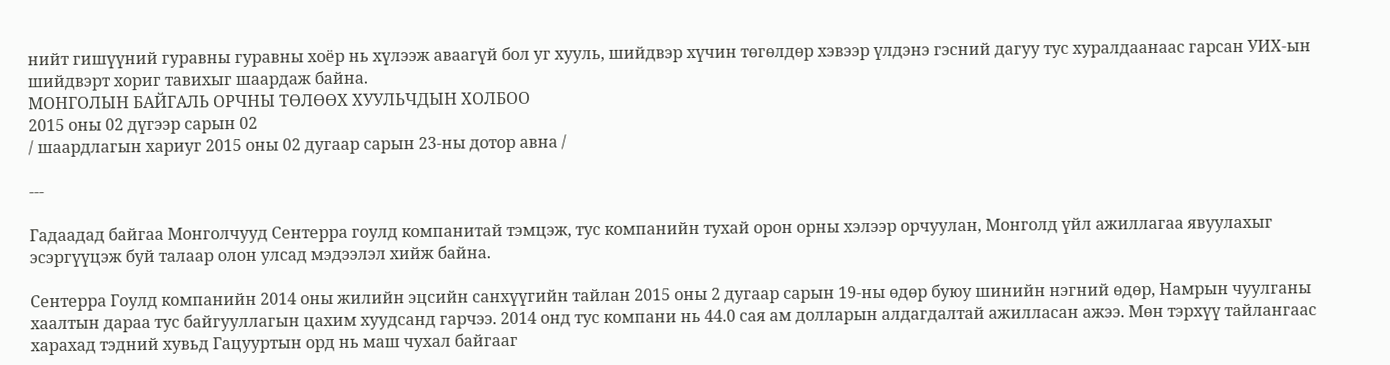нийт гишүүний гуравны гуравны хоёр нь хүлээж аваагүй бол уг хууль, шийдвэр хүчин төгөлдөр хэвээр үлдэнэ гэсний дагуу тус хуралдаанаас гарсан УИХ-ын шийдвэрт хориг тавихыг шаардаж байна.
МОНГОЛЫН БАЙГАЛЬ ОРЧНЫ ТӨЛӨӨХ ХУУЛЬЧДЫН ХОЛБОО
2015 оны 02 дүгээр сарын 02
/ шаардлагын хариуг 2015 оны 02 дугаар сарын 23-ны дотор авна /

---

Гадаадад байгаа Монголчууд Сентерра гоулд компанитай тэмцэж, тус компанийн тухай орон орны хэлээр орчуулан, Монголд үйл ажиллагаа явуулахыг эсэргүүцэж буй талаар олон улсад мэдээлэл хийж байна.

Cентерра Гоулд кoмпанийн 2014 оны жилийн эцсийн санхүүгийн тайлан 2015 оны 2 дугаар сарын 19-ны өдөр буюу шинийн нэгний өдөр, Намрын чуулганы хаалтын дараа тус байгууллагын цахим хуудсанд гарчээ. 2014 онд тус кoмпани нь 44.0 сая ам долларын алдагдалтай ажилласан ажээ. Мөн тэрхүү тайлангаас харахад тэдний хувьд Гацууртын орд нь маш чухал байгааг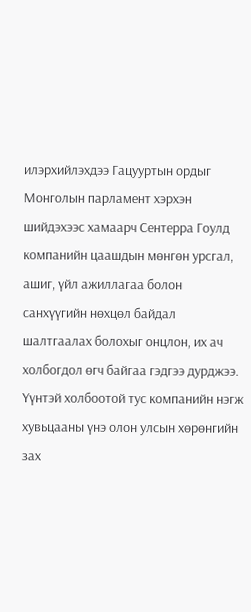илэрхийлэхдээ Гацууртын ордыг Монголын парламент хэрхэн шийдэхээс хамаарч Сентерра Гоулд компанийн цаашдын мөнгөн урсгал, ашиг, үйл ажиллагаа болон санхүүгийн нөхцөл байдал шалтгаалах болохыг онцлон, их ач холбогдол өгч байгаа гэдгээ дурджээ. Үүнтэй холбоотой тус компанийн нэгж хувьцааны үнэ олон улсын хөрөнгийн зах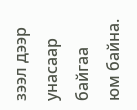зээл дээр унасаар байгаа юм байна.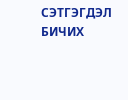СЭТГЭГДЭЛ БИЧИХ